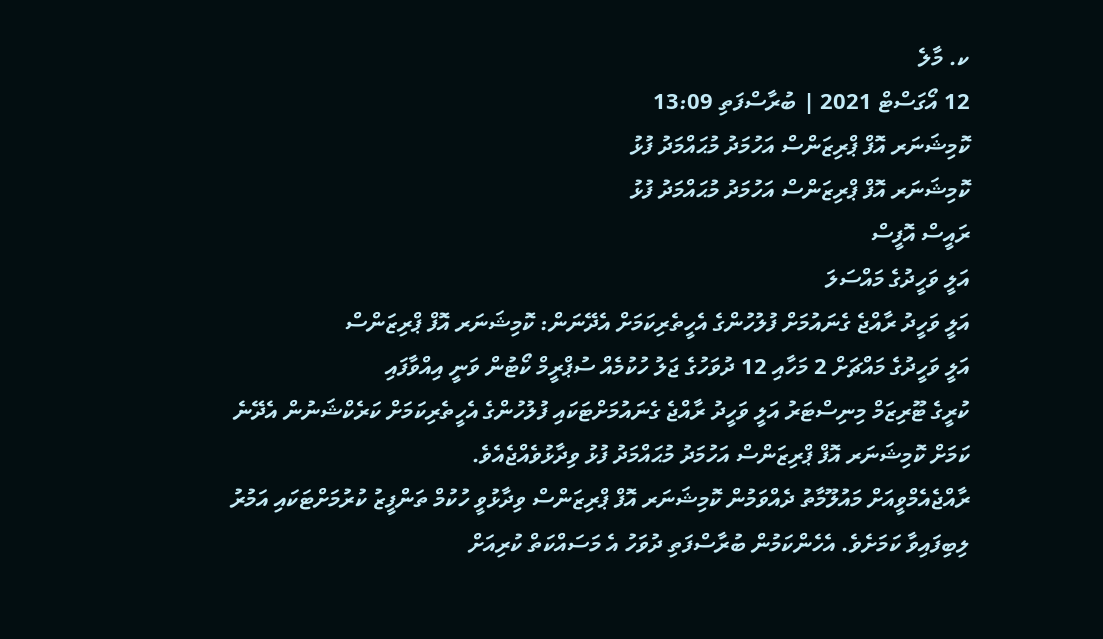ކ. މާލެ
12 އޯގަސްޓް 2021 | ބުރާސްފަތި 13:09
ކޮމިޝަނަރ އޮފް ޕްރިޒަންސް އަހުމަދު މުޙައްމަދު ފުޅު
ކޮމިޝަނަރ އޮފް ޕްރިޒަންސް އަހުމަދު މުޙައްމަދު ފުޅު
ރައީސް އޮފީސް
އަލީ ވަހީދުގެ މައްސަލަ
އަލީ ވަހީދު ރާއްޖެ ގެނައުމަށް ފުލުހުންގެ އެހީތެރިކަމަށް އެދޭނަން: ކޮމިޝަނަރ އޮފް ޕްރިޒަންސް
އަލީ ވަހީދުގެ މައްޗަށް 2 މަހާއި 12 ދުވަހުގެ ޖަލު ހުކުމެއް ސުޕްރީމް ކޯޓުން ވަނީ އިއްވާފައި
ކުރީގެ ޓޫރިޒަމް މިނިސްޓަރު އަލީ ވަހީދު ރާއްޖެ ގެނައުމަށްޓަކައި ފުލުހުންގެ އެހީތެރިކަމަށް ކަރެކްޝަނުން އެދޭނެ ކަމަށް ކޮމިޝަނަރ އޮފް ޕްރިޒަންސް އަހުމަދު މުޙައްމަދު ފުޅު ވިދާޅުވެއްޖެއެވެ.
ރާއްޖެއެމްވީއަށް މައުލޫމާތު ދެއްވަމުން ކޮމިޝަނަރ އޮފް ޕްރިޒަންސް ވިދާޅުވީ ހުކުމް ތަންފީޒު ކުރުމަށްޓަކައި އަމުރު ލިބިފައިވާ ކަމަށެވެ. އެހެންކަމުން ބުރާސްފަތި ދުވަހު އެ މަސައްކަތް ކުރިއަށް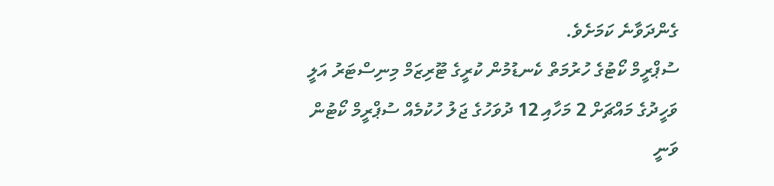ގެންދަވާނެ ކަމަށެވެ.
ސުޕްރީމް ކޯޓުގެ ހުރުމަތް ކެނޑުމުން ކުރީގެ ޓޫރިޒަމް މިނިސްޓަރު އަލީ ވަހީދުގެ މައްޗަށް 2 މަހާއި 12 ދުވަހުގެ ޖަލު ހުކުމެއް ސުޕްރީމް ކޯޓުން ވަނީ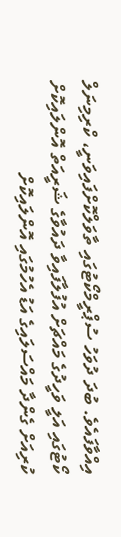އިއްވާފައެވެ. ބުދަ ދުވަހު ސުޕްރީމްކޯޓުގައި ތާވަލްކޮށްފައިވަނީ، ކްރިމިނަލް ކޯޓުގައި އަލީ ވަހީދުގެ މައްޗަށް އުފުލާފައިވާ ދައުވާގެ ޝަރީއަތް އޮންލައިކޮށް ކުރިއަށް ގެންދާ މައްސަލައިގެ އަޑު އެހުމުގައި އޮންލައިކޮށް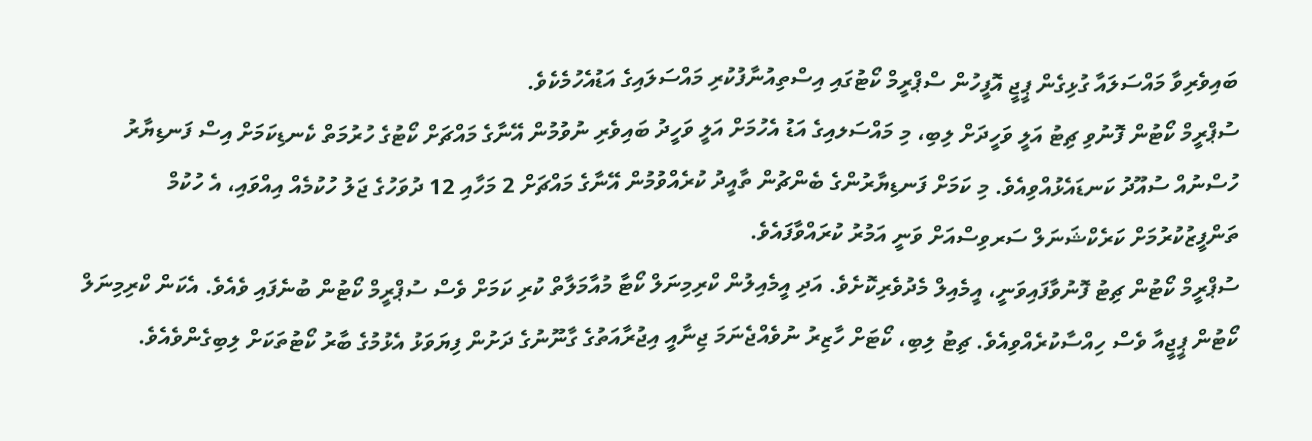ބައިވެރިވާ މައްސަލައާ ގުޅިގެން ޕީޖީ އޮފީހުން ސްޕްރީމް ކޯޓުގައި އިސްތިއުނާފުކުރި މައްސަލައިގެ އަޑުއެހުމެކެވެ.
ސުޕްރީމް ކޯޓުން ފޮނުވި ޗިޓު އަލީ ވަހީދަށް ލިބި، މި މައްސަލއިގެ އަޑު އެހުމަށް އަލީ ވަހީދު ބައިވެރި ނުވުމުން އޭނާގެ މައްޗަށް ކޯޓުގެ ހުރުމަތް ކެނޑިކަމަށް އިސް ފަނޑިޔާރު ހުސްނުއް ސުއޫދު ކަނޑައެޅުއްވިއެވެ. މި ކަމަށް ފަނޑިޔާރުންގެ ބެންޗުން ތާއީދު ކުރެއްވުމުން އޭނާގެ މައްޗަށް 2 މަހާއި 12 ދުވަހުގެ ޖަލު ހުކުމެއް އިއްވައި، އެ ހުކުމް ތަންފީޒުކުރުމަށް ކަރެކްޝަނަލް ސަރވިސްއަށް ވަނީ އަމުރު ކުރައްވާފައެވެ.
ސުޕްރީމް ކޯޓުން ޗިޓު ފޮނުވާފައިވަނީ، އީމެއިލް މެދުވެރިކޮށެވެ. އަދި އީމެއިލުން ކްރިމިނަލް ކޯޓާ މުއާމަލާތް ކުރި ކަމަށް ވެސް ސުޕްރީމް ކޯޓުން ބުނެފައި ވެއެވެ. އެކަން ކްރިމިނަލް ކޯޓުން ޕީޖީއާ ވެސް ހިއްސާކުރެއްވިއެވެ. ޗިޓު ލިބި، ކޯޓަށް ހާޒިރު ނުވެއްޖެނަމަ ޖިނާއީ އިޖުރާއަތުގެ ގާނޫނުގެ ދަށުން ފިޔަވަޅު އެޅުމުގެ ބާރު ކޯޓުތަކަށް ލިބިގެންވެއެވެ.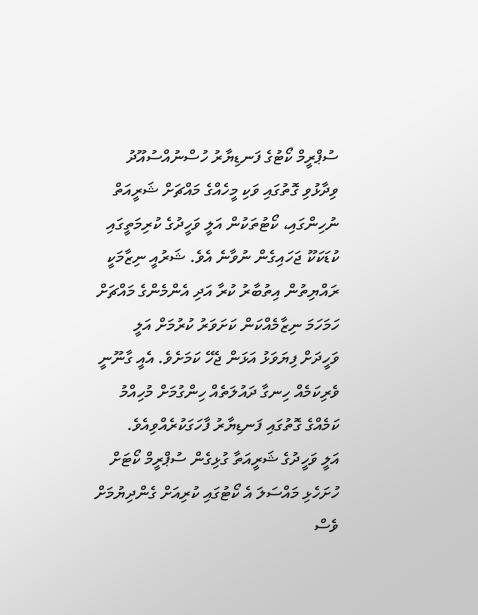ސުޕްރީމް ކޯޓުގެ ފަނޑިޔާރު ހުސްނުއްސުއޫދު ވިދާޅުވި ގޮތުގައި ވަކި މީހެއްގެ މައްޗަށް ޝަރީއަތް ނުހިންގައި، ކޯޓުތަކުން އަލީ ވަހީދުގެ ކުރިމަތީގައި ކުޑަކަކޫ ޖަހައިގެން ނުވާނެ އެވެ. ޝަރުއީ ނިޒާމަކީ ރައްޔިތުން އިތުބާރު ކުރާ އަދި އެންމެންގެ މައްޗަށް ހަމަހަމަ ނިޒާމެއްކަން ކަށަވަރު ކުރުމަށް އަލީ ވަހީދަށް ފިޔަވަޅު އަޅަން ޖެހޭ ކަމަށެވެ. އެއީ ގާނޫނީ ވެރިކަމެއް ހިނގާ ދައުލަތެއް ހިންގުމަށް މުހިއްމު ކަމެއްގެ ގޮތުގައި ފަނޑިޔާރު ފާހަގަކުރެއްވިއެވެ.
އަލީ ވަހީދުގެ ޝަރީއަތާ ގުޅިގެން ސުޕްރީމް ކޯޓަށް ހުށަހެޅި މައްސަލަ އެ ކޯޓުގައި ކުރިއަށް ގެންދިޔުމަށް ވެސް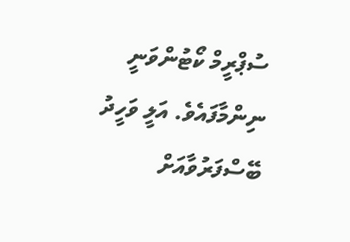ސުޕްރީމް ކޯޓުންވަނީ ނިންމާފައެވެ. އަލީ ވަހީދު ބޭސްފަރުވާއަށް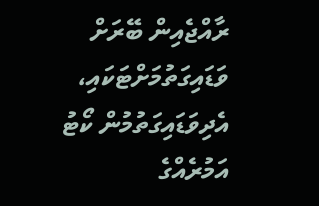ރާއްޖެއިން ބޭރަށް ވަޑައިގަތުމަށްޓަކައި، އެދިވަޑައިގަތުމުން ކޯޓު އަމުރެއްގެ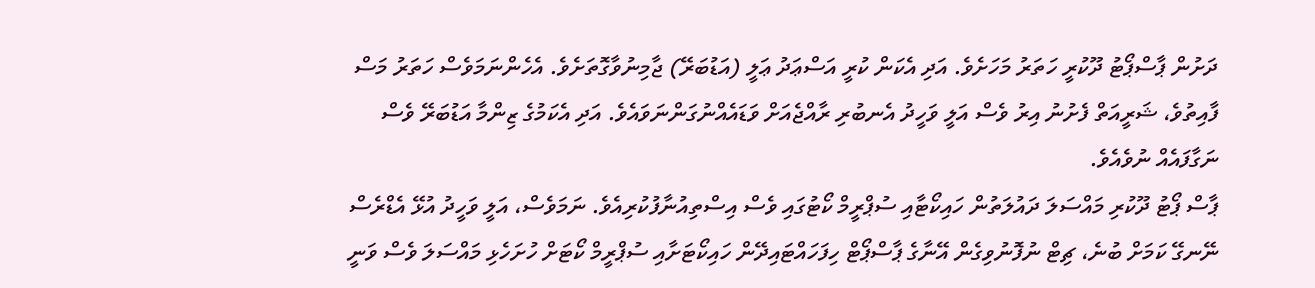ދަށުން ޕާސްޕޯޓު ދޫކުރީ ހަތަރު މަހަށެވެ. އަދި އެކަން ކުރީ އަސްޢަދު ޢަލީ (އަޑުބަރޭ) ޖާމިނުވާގޮތަށެވެ. އެހެންނަމަވެސް ހަތަރު މަސް ފާއިތުވެ، ޝަރީއަތް ފެށުނު އިރު ވެސް އަލީ ވަހީދު އެނބުރި ރާއްޖެއަށް ވަޑައެއްނުގަންނަވައެވެ. އަދި އެކަމުގެ ޒިންމާ އަޑުބަރޭ ވެސް ނަގާފައެއް ނުވެއެވެ.
ޕާސް ޕޯޓު ދޫކުރި މައްސަލަ ދައުލަތުން ހައިކޯޓާއި ސުޕްރީމް ކޯޓުގައި ވެސް އިސްތިއުނާފުކުރިއެވެ. ނަމަވެސް، އަލީ ވަހީދު އުޅޭ އެޑްރެސް ނޭނގޭ ކަމަށް ބުނެ، ޗިޓް ނުފޮނުވިގެން އޭނާގެ ޕާސްޕޯޓް ހިފަހައްޓައިދޭން ހައިކޯޓަށާއި ސުޕްރީމް ކޯޓަށް ހުށަހެޅި މައްސަލަ ވެސް ވަނީ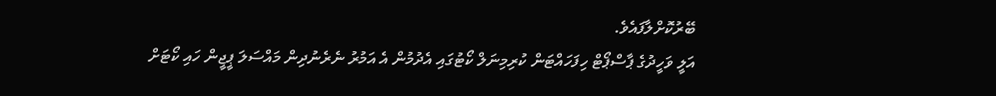ބޭރުކޮށްލާފައެވެ.
އަލީ ވަހީދުގެ ޕާސްޕޯޓް ހިފަހައްޓަން ކުރިމިނަލް ކޯޓުގައި އެދުމުން އެ އަމުރު ނެރެނުދިން މައްސަލަ ޕީޖީން ހައި ކޯޓަށް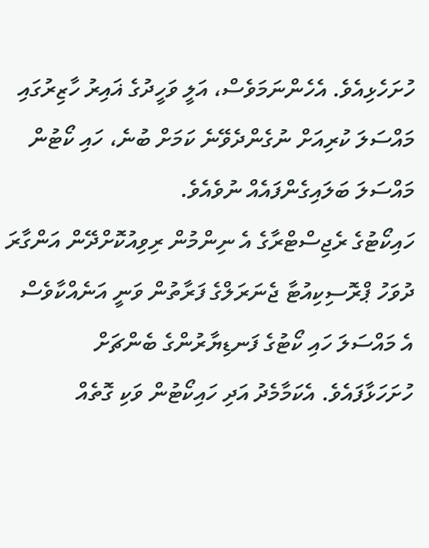ހުށަހެޅިއެވެ. އެހެންނަމަވެސް، އަލީ ވަހީދުގެ ޣައިރު ހާޒިރުގައި މައްސަލަ ކުރިއަށް ނުގެންދެވޭނެ ކަމަށް ބުނެ، ހައި ކޯޓުން މައްސަލަ ބަލައިގެންފައެއް ނުވެއެވެ.
ހައިކޯޓުގެ ރެޖިސްޓްރާގެ އެ ނިންމުން ރިވިއުކޮށްދޭން އަންގާރަ ދުވަހު ޕްރޮސިކިއުޓާ ޖެނަރަލްގެ ފަރާތުން ވަނީ އަނެއްކާވެސް އެ މައްސަލަ ހައި ކޯޓުގެ ފަނޑިޔާރުންގެ ބެންޗަށް ހުށަހަޅާފައެވެ. އެކަމާމެދު އަދި ހައިކޯޓުން ވަކި ގޮތެއް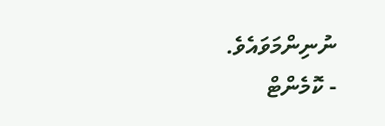ނުނިންމަވައެވެ.
- ކޮމެންޓް